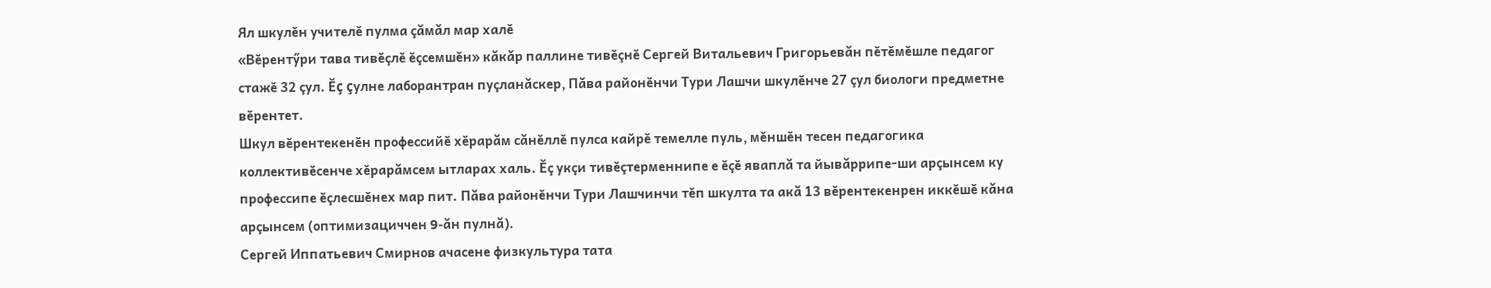Ял шкулӗн учителӗ пулма çăмăл мар халӗ
«Вӗрентӳри тава тивӗçлӗ ӗçсемшӗн» кăкăр паллине тивӗçнӗ Сергей Витальевич Григорьевăн пӗтӗмӗшле педагог стажӗ 32 çул. Ӗç çулне лаборантран пуçланăскер, Пăва районӗнчи Тури Лашчи шкулӗнче 27 çул биологи предметне вӗрентет.
Шкул вӗрентекенӗн профессийӗ хӗрарăм сăнӗллӗ пулса кайрӗ темелле пуль, мӗншӗн тесен педагогика коллективӗсенче хӗрарăмсем ытларах халь. Ӗç укçи тивӗçтерменнипе е ӗçӗ яваплă та йывăррипе-ши арçынсем ку профессипе ӗçлесшӗнех мар пит. Пăва районӗнчи Тури Лашчинчи тӗп шкулта та акă 13 вӗрентекенрен иккӗшӗ кăна арçынсем (оптимизациччен 9-ăн пулнă).
Сергей Иппатьевич Смирнов ачасене физкультура тата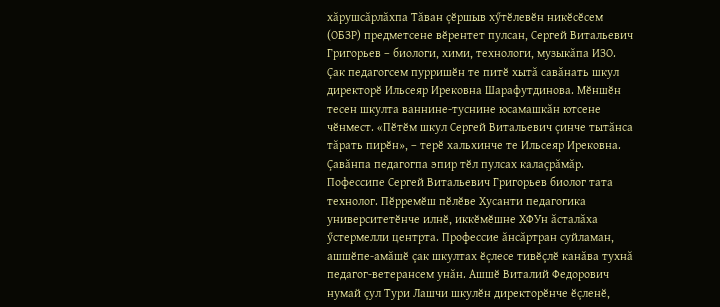хăрушсăрлăхпа Тăван çӗршыв хӳтӗлевӗн никӗсӗсем (ОБЗР) предметсене вӗрентет пулсан, Сергей Витальевич Григорьев – биологи, хими, технологи, музыкăпа ИЗО. Çак педагогсем пурришӗн те питӗ хытă савăнать шкул директорӗ Ильсеяр Ирековна Шарафутдинова. Мӗншӗн тесен шкулта ваннине-туснине юсамашкăн ютсене чӗнмест. «Пӗтӗм шкул Сергей Витальевич çинче тытăнса тăрать пирӗн», – терӗ хальхинче те Ильсеяр Ирековна. Çавăнпа педагогпа эпир тӗл пулсах калаçрăмăр.
Пофессипе Сергей Витальевич Григорьев биолог тата технолог. Пӗрремӗш пӗлӗве Хусанти педагогика университетӗнче илнӗ, иккӗмӗшне ХФУн ăсталăха ӳстермелли центрта. Профессие ăнсăртран суйламан, ашшӗпе-амăшӗ çак шкултах ӗçлесе тивӗçлӗ канăва тухнă педагог-ветерансем унăн. Ашшӗ Виталий Федорович нумай çул Тури Лашчи шкулӗн директорӗнче ӗçленӗ,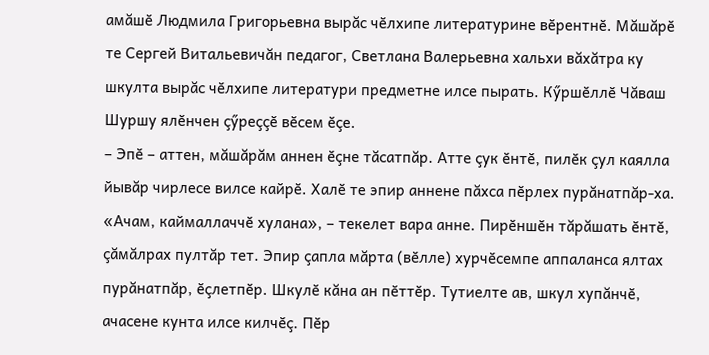амăшӗ Людмила Григорьевна вырăс чӗлхипе литературине вӗрентнӗ. Мăшăрӗ те Сергей Витальевичăн педагог, Светлана Валерьевна хальхи вăхăтра ку шкулта вырăс чӗлхипе литератури предметне илсе пырать. Кӳршӗллӗ Чăваш Шуршу ялӗнчен çӳреççӗ вӗсем ӗçе.
– Эпӗ – аттен, мăшăрăм аннен ӗçне тăсатпăр. Атте çук ӗнтӗ, пилӗк çул каялла йывăр чирлесе вилсе кайрӗ. Халӗ те эпир аннене пăхса пӗрлех пурăнатпăр-ха. «Ачам, каймаллаччӗ хулана», – текелет вара анне. Пирӗншӗн тăрăшать ӗнтӗ, çăмăлрах пултăр тет. Эпир çапла мăрта (вӗлле) хурчӗсемпе аппаланса ялтах пурăнатпăр, ӗçлетпӗр. Шкулӗ кăна ан пӗттӗр. Тутиелте ав, шкул хупăнчӗ, ачасене кунта илсе килчӗç. Пӗр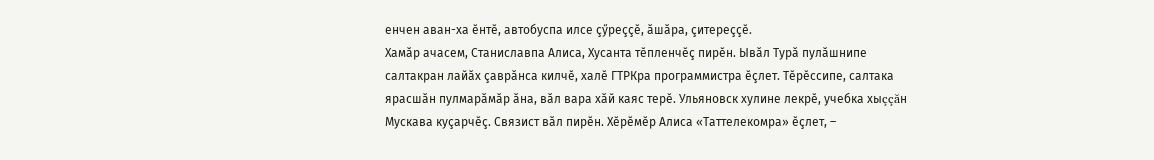енчен аван-ха ӗнтӗ, автобуспа илсе çӳреççӗ, ăшăра, çитереççӗ.
Хамăр ачасем, Станиславпа Алиса, Хусанта тӗпленчӗç пирӗн. Ывăл Турă пулăшнипе салтакран лайăх çаврăнса килчӗ, халӗ ГТРКра программистра ӗçлет. Тӗрӗссипе, салтака ярасшăн пулмарăмăр ăна, вăл вара хăй каяс терӗ. Ульяновск хулине лекрӗ, учебка хыççăн Мускава куçарчӗç. Связист вăл пирӗн. Хӗрӗмӗр Алиса «Таттелекомра» ӗçлет, –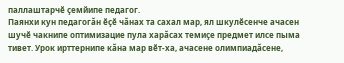паллаштарчӗ çемйипе педагог.
Паянхи кун педагогăн ӗçӗ чăнах та сахал мар, ял шкулӗсенче ачасен шучӗ чакнипе оптимизацие пула харăсах темиçе предмет илсе пыма тивет. Урок ирттернипе кăна мар вӗт-ха, ачасене олимпиадăсене,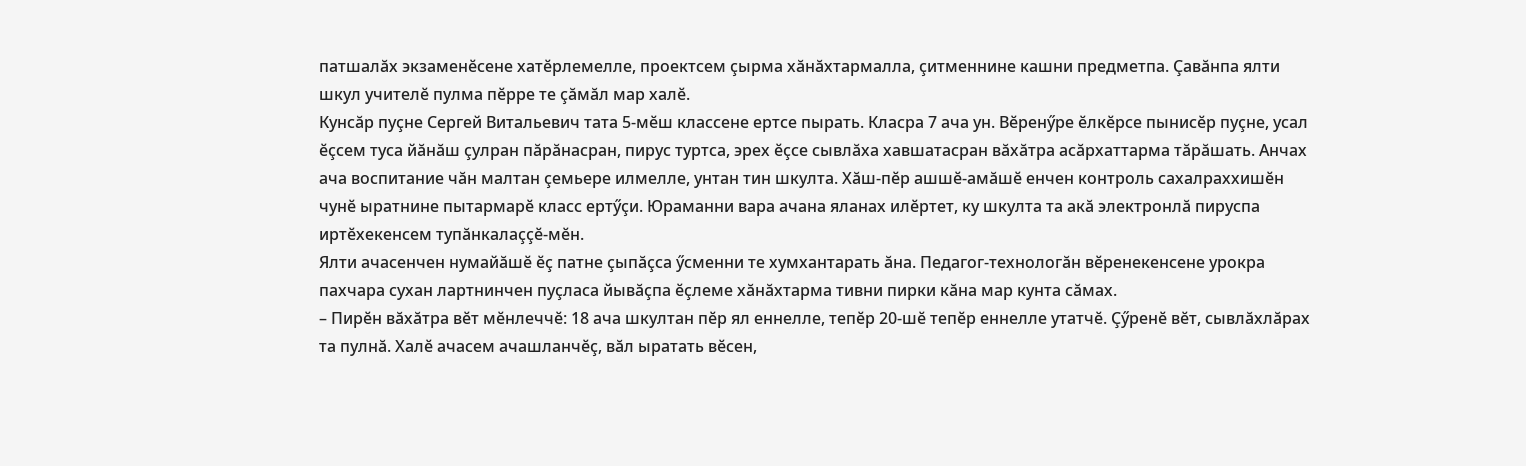патшалăх экзаменӗсене хатӗрлемелле, проектсем çырма хăнăхтармалла, çитменнине кашни предметпа. Çавăнпа ялти шкул учителӗ пулма пӗрре те çăмăл мар халӗ.
Кунсăр пуçне Сергей Витальевич тата 5-мӗш классене ертсе пырать. Класра 7 ача ун. Вӗренӳре ӗлкӗрсе пынисӗр пуçне, усал ӗçсем туса йăнăш çулран пăрăнасран, пирус туртса, эрех ӗçсе сывлăха хавшатасран вăхăтра асăрхаттарма тăрăшать. Анчах ача воспитание чăн малтан çемьере илмелле, унтан тин шкулта. Хăш-пӗр ашшӗ-амăшӗ енчен контроль сахалраххишӗн чунӗ ыратнине пытармарӗ класс ертӳçи. Юраманни вара ачана яланах илӗртет, ку шкулта та акă электронлă пируспа иртӗхекенсем тупăнкалаççӗ-мӗн.
Ялти ачасенчен нумайăшӗ ӗç патне çыпăçса ӳсменни те хумхантарать ăна. Педагог-технологăн вӗренекенсене урокра пахчара сухан лартнинчен пуçласа йывăçпа ӗçлеме хăнăхтарма тивни пирки кăна мар кунта сăмах.
– Пирӗн вăхăтра вӗт мӗнлеччӗ: 18 ача шкултан пӗр ял еннелле, тепӗр 20-шӗ тепӗр еннелле утатчӗ. Çӳренӗ вӗт, сывлăхлăрах та пулнă. Халӗ ачасем ачашланчӗç, вăл ыратать вӗсен,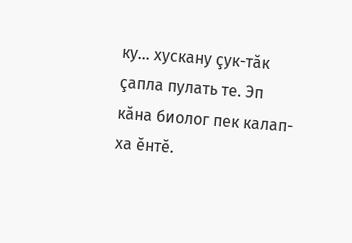ку... хускану çук-тăк çапла пулать те. Эп кăна биолог пек калап-ха ӗнтӗ.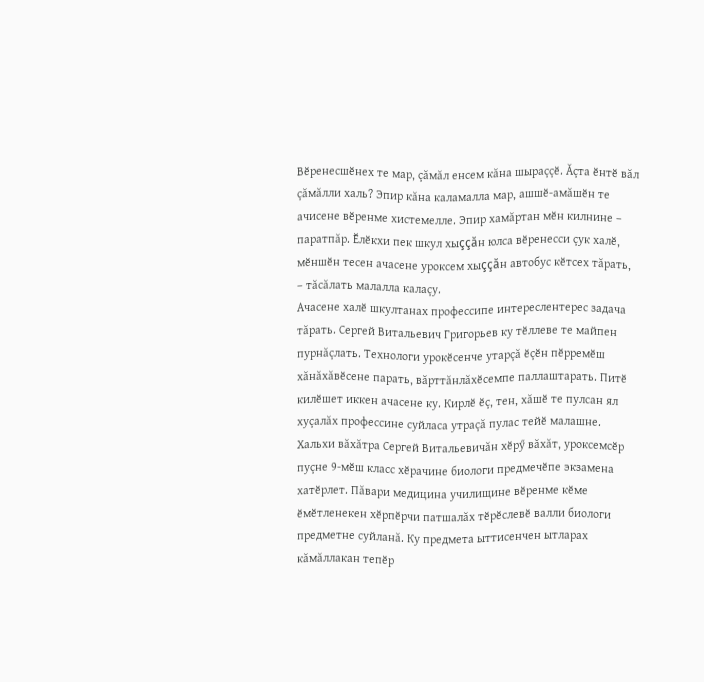Вӗренесшӗнех те мар, çăмăл енсем кăна шыраççӗ. Ăçта ӗнтӗ вăл çăмăлли халь? Эпир кăна каламалла мар, ашшӗ-амăшӗн те ачисене вӗренме хистемелле. Эпир хамăртан мӗн килнине – паратпăр. Ӗлӗкхи пек шкул хыççăн юлса вӗренесси çук халӗ, мӗншӗн тесен ачасене уроксем хыççăн автобус кӗтсех тăрать, – тăсăлать малалла калаçу.
Ачасене халӗ шкултанах профессипе интереслентерес задача тăрать. Сергей Витальевич Григорьев ку тӗллеве те майпен пурнăçлать. Технологи урокӗсенче утарçă ӗçӗн пӗрремӗш хăнăхăвӗсене парать, вăрттăнлăхӗсемпе паллаштарать. Питӗ килӗшет иккен ачасене ку. Кирлӗ ӗç, тен, хăшӗ те пулсан ял хуçалăх профессине суйласа утраçă пулас тейӗ малашне.
Хальхи вăхăтра Сергей Витальевичăн хӗрӳ вăхăт, уроксемсӗр пуçне 9-мӗш класс хӗрачине биологи предмечӗпе экзамена хатӗрлет. Пăвари медицина училищине вӗренме кӗме ӗмӗтленекен хӗрпӗрчи патшалăх тӗрӗслевӗ валли биологи предметне суйланă. Ку предмета ыттисенчен ытларах кăмăллакан тепӗр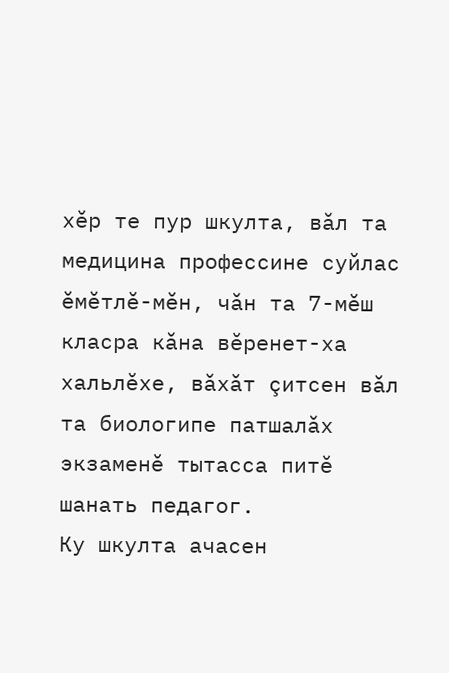хӗр те пур шкулта, вăл та медицина профессине суйлас ӗмӗтлӗ-мӗн, чăн та 7-мӗш класра кăна вӗренет-ха хальлӗхе, вăхăт çитсен вăл та биологипе патшалăх экзаменӗ тытасса питӗ шанать педагог.
Ку шкулта ачасен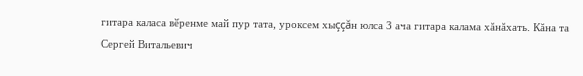гитара каласа вӗренме май пур тата, уроксем хыççăн юлса 3 ача гитара калама хăнăхать. Кăна та Сергей Витальевич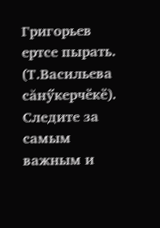Григорьев ертсе пырать. (Т.Васильева сăнӳкерчӗкӗ).
Следите за самым важным и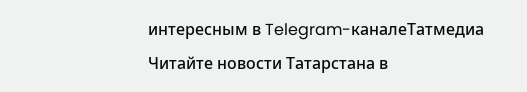интересным в Telegram-каналеТатмедиа
Читайте новости Татарстана в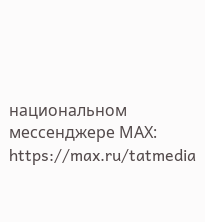национальном мессенджере MАХ: https://max.ru/tatmedia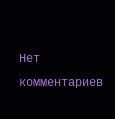Нет комментариев